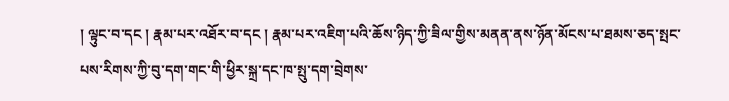། ལྟུང་བ་དང ། རྣམ་པར་འཐོར་བ་དང ། རྣམ་པར་འཇིག་པའི་ཆོས་ཉིད་ཀྱི་ཟིལ་གྱིས་མནན་ནས་ཉོན་མོངས་པ་ཐམས་ཅད་སྤང་པས་རིགས་ཀྱི་བུ་དག་གང་གི་ཕྱིར་སྐྲ་དང་ཁ་སྤུ་དག་བྲེགས་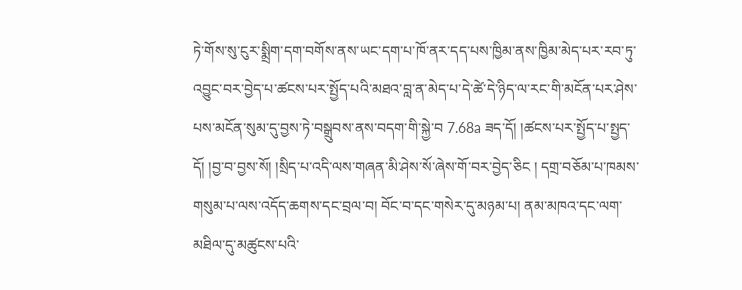ཏེ་གོས་སུ་ངུར་སྨྲིག་དག་བགོས་ནས་ཡང་དག་པ་ཁོ་ནར་དད་པས་ཁྱིམ་ནས་ཁྱིམ་མེད་པར་རབ་ཏུ་འབྱུང་བར་བྱེད་པ་ཚངས་པར་སྤྱོད་པའི་མཐའ་བླ་ན་མེད་པ་དེ་ཚེ་དེ་ཉིད་ལ་རང་གི་མངོན་པར་ཤེས་པས་མངོན་སུམ་དུ་བྱས་ཏེ་བསྒྲུབས་ནས་བདག་གི་སྐྱེ་བ 7.68a ཟད་དོ། །ཚངས་པར་སྤྱོད་པ་སྤྱད་དོ། །བྱ་བ་བྱས་སོ། །སྲིད་པ་འདི་ལས་གཞན་མི་ཤེས་སོ་ཞེས་གོ་བར་བྱེད་ཅིང ། དགྲ་བཅོམ་པ་ཁམས་གསུམ་པ་ལས་འདོད་ཆགས་དང་བྲལ་བ། བོང་བ་དང་གསེར་དུ་མཉམ་པ། ནམ་མཁའ་དང་ལག་མཐིལ་དུ་མཚུངས་པའི་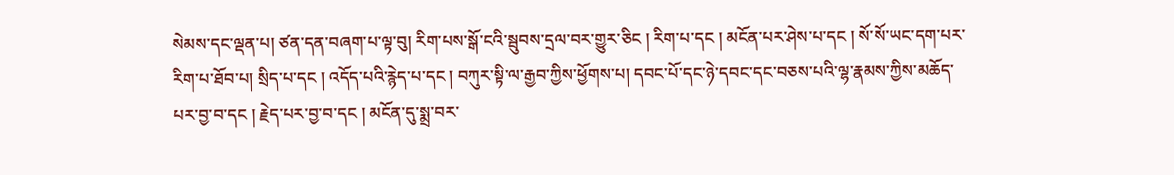སེམས་དང་ལྡན་པ། ཙན་དན་བཞག་པ་ལྟ་བུ། རིག་པས་སྒོ་ངའི་སྦུབས་དྲལ་བར་གྱུར་ཅིང ། རིག་པ་དང ། མངོན་པར་ཤེས་པ་དང ། སོ་སོ་ཡང་དག་པར་རིག་པ་ཐོབ་པ། སྲིད་པ་དང ། འདོད་པའི་རྙེད་པ་དང ། བཀུར་སྟི་ལ་རྒྱབ་ཀྱིས་ཕྱོགས་པ། དབང་པོ་དང་ཉེ་དབང་དང་བཅས་པའི་ལྷ་རྣམས་ཀྱིས་མཆོད་པར་བྱ་བ་དང ། རྗེད་པར་བྱ་བ་དང ། མངོན་དུ་སྨྲ་བར་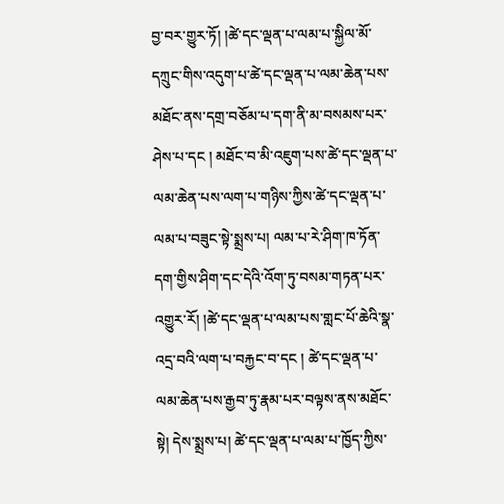བྱ་བར་གྱུར་ཏོ། །ཚེ་དང་ལྡན་པ་ལམ་པ་སྐྱིལ་མོ་དཀྲུང་གིས་འདུག་པ་ཚེ་དང་ལྡན་པ་ལམ་ཆེན་པས་མཐོང་ནས་དགྲ་བཅོམ་པ་དག་ནི་མ་བསམས་པར་ཤེས་པ་དང ། མཐོང་བ་མི་འཇུག་པས་ཚེ་དང་ལྡན་པ་ལམ་ཆེན་པས་ལག་པ་གཉིས་ཀྱིས་ཚེ་དང་ལྡན་པ་ལམ་པ་བཟུང་སྟེ་སྨྲས་པ། ལམ་པ་རེ་ཤིག་ཁ་ཏོན་དག་གྱིས་ཤིག་དང་དེའི་འོག་ཏུ་བསམ་གཏན་པར་འགྱུར་རོ། །ཚེ་དང་ལྡན་པ་ལམ་པས་གླང་པོ་ཆེའི་སྣ་འདྲ་བའི་ལག་པ་བརྐྱང་བ་དང ། ཚེ་དང་ལྡན་པ་ལམ་ཆེན་པས་རྒྱབ་ཏུ་རྣམ་པར་བལྟས་ནས་མཐོང་སྟེ། དེས་སྨྲས་པ། ཚེ་དང་ལྡན་པ་ལམ་པ་ཁྱོད་ཀྱིས་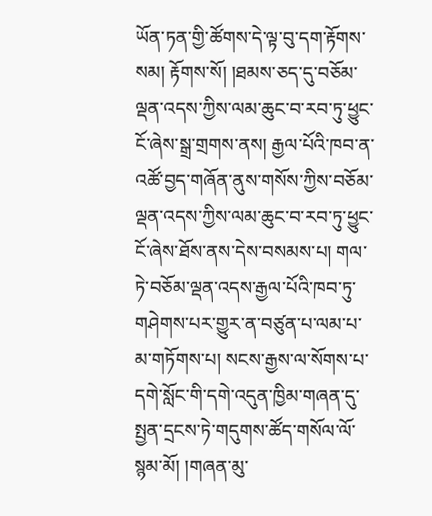ཡོན་ཏན་གྱི་ཚོགས་དེ་ལྟ་བུ་དག་རྟོགས་སམ། རྟོགས་སོ། །ཐམས་ཅད་དུ་བཅོམ་ལྡན་འདས་ཀྱིས་ལམ་ཆུང་བ་རབ་ཏུ་ཕྱུང་ངོ་ཞེས་སྒྲ་གྲགས་ནས། རྒྱལ་པོའི་ཁབ་ན་འཚོ་བྱད་གཞོན་ནུས་གསོས་ཀྱིས་བཅོམ་ལྡན་འདས་ཀྱིས་ལམ་ཆུང་བ་རབ་ཏུ་ཕྱུང་ངོ་ཞེས་ཐོས་ནས་དེས་བསམས་པ། གལ་ཏེ་བཅོམ་ལྡན་འདས་རྒྱལ་པོའི་ཁབ་ཏུ་གཤེགས་པར་གྱུར་ན་བཙུན་པ་ལམ་པ་མ་གཏོགས་པ། སངས་རྒྱས་ལ་སོགས་པ་དགེ་སློང་གི་དགེ་འདུན་ཁྱིམ་གཞན་དུ་སྤྱན་དྲངས་ཏེ་གདུགས་ཚོད་གསོལ་ལོ་སྙམ་མོ། །གཞན་མུ་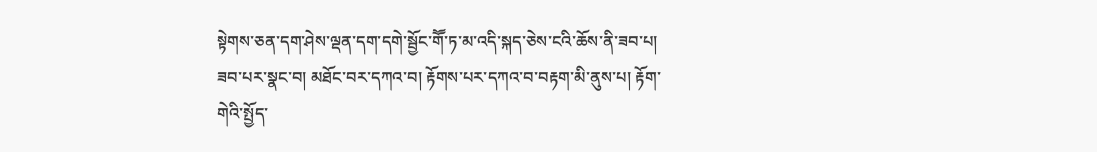སྟེགས་ཅན་དག་ཤེས་ལྡན་དག་དགེ་སྦྱོང་གཽ་ཏ་མ་འདི་སྐད་ཅེས་ངའི་ཆོས་ནི་ཟབ་པ། ཟབ་པར་སྣང་བ། མཐོང་བར་དཀའ་བ། རྟོགས་པར་དཀའ་བ་བརྟག་མི་ནུས་པ། རྟོག་གེའི་སྤྱོད་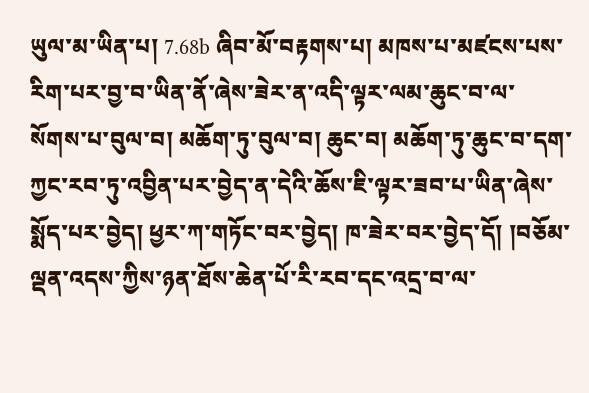ཡུལ་མ་ཡིན་པ། 7.68b ཞིབ་མོ་བརྟགས་པ། མཁས་པ་མཛངས་པས་རིག་པར་བྱ་བ་ཡིན་ནོ་ཞེས་ཟེར་ན་འདི་ལྟར་ལམ་ཆུང་བ་ལ་སོགས་པ་བུལ་བ། མཆོག་ཏུ་བུལ་བ། ཆུང་བ། མཆོག་ཏུ་ཆུང་བ་དག་ཀྱང་རབ་ཏུ་འབྱིན་པར་བྱེད་ན་དེའི་ཆོས་ཇི་ལྟར་ཟབ་པ་ཡིན་ཞེས་སྨོད་པར་བྱེད། ཕྱར་ཀ་གཏོང་བར་བྱེད། ཁ་ཟེར་བར་བྱེད་དོ། །བཅོམ་ལྡན་འདས་ཀྱིས་ཉན་ཐོས་ཆེན་པོ་རི་རབ་དང་འདྲ་བ་ལ་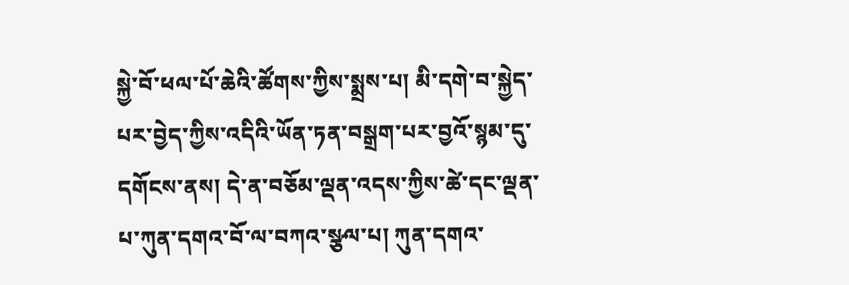སྐྱེ་བོ་ཕལ་པོ་ཆེའི་ཚོགས་ཀྱིས་སྨྲས་པ། མི་དགེ་བ་སྐྱེད་པར་བྱེད་ཀྱིས་འདིའི་ཡོན་ཏན་བསྒྲག་པར་བྱའོ་སྙམ་དུ་དགོངས་ནས། དེ་ན་བཅོམ་ལྡན་འདས་ཀྱིས་ཚེ་དང་ལྡན་པ་ཀུན་དགའ་བོ་ལ་བཀའ་སྩལ་པ། ཀུན་དགའ་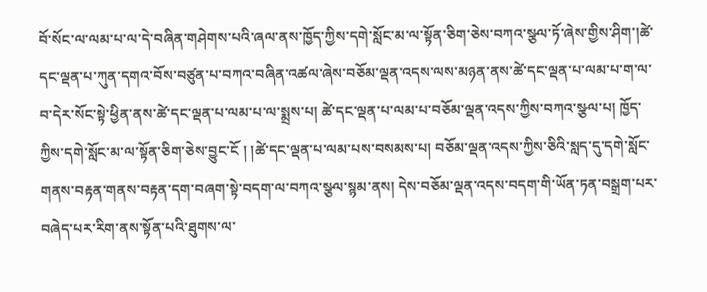བོ་སོང་ལ་ལམ་པ་ལ་དེ་བཞིན་གཤེགས་པའི་ཞལ་ནས་ཁྱོད་ཀྱིས་དགེ་སློང་མ་ལ་སྟོན་ཅིག་ཅེས་བཀའ་སྩལ་ཏོ་ཞེས་གྱིས་ཤིག་།ཚེ་དང་ལྡན་པ་ཀུན་དགའ་བོས་བཙུན་པ་བཀའ་བཞིན་འཚལ་ཞེས་བཅོམ་ལྡན་འདས་ལས་མཉན་ནས་ཚེ་དང་ལྡན་པ་ལམ་པ་ག་ལ་བ་དེར་སོང་སྟེ་ཕྱིན་ནས་ཚེ་དང་ལྡན་པ་ལམ་པ་ལ་སྨྲས་པ། ཚེ་དང་ལྡན་པ་ལམ་པ་བཅོམ་ལྡན་འདས་ཀྱིས་བཀའ་སྩལ་པ། ཁྱོད་ཀྱིས་དགེ་སློང་མ་ལ་སྟོན་ཅིག་ཅེས་བྱུང་ངོ ། །ཚེ་དང་ལྡན་པ་ལམ་པས་བསམས་པ། བཅོམ་ལྡན་འདས་ཀྱིས་ཅིའི་སླད་དུ་དགེ་སློང་གནས་བརྟན་གནས་བརྟན་དག་བཞག་སྟེ་བདག་ལ་བཀའ་སྩལ་སྙམ་ནས། དེས་བཅོམ་ལྡན་འདས་བདག་གི་ཡོན་ཏན་བསྒྲག་པར་བཞེད་པར་རིག་ནས་སྟོན་པའི་ཐུགས་ལ་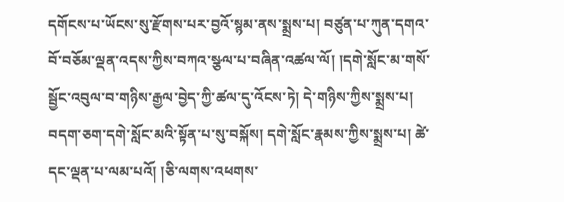དགོངས་པ་ཡོངས་སུ་རྫོགས་པར་བྱའོ་སྙམ་ནས་སྨྲས་པ། བཙུན་པ་ཀུན་དགའ་བོ་བཅོམ་ལྡན་འདས་ཀྱིས་བཀའ་སྩལ་པ་བཞིན་འཚལ་ལོ། །དགེ་སློང་མ་གསོ་སྦྱོང་འབུལ་བ་གཉིས་རྒྱལ་བྱེད་ཀྱི་ཚལ་དུ་འོངས་ཏེ། དེ་གཉིས་ཀྱིས་སྨྲས་པ། བདག་ཅག་དགེ་སློང་མའི་སྟོན་པ་སུ་བསྐོས། དགེ་སློང་རྣམས་ཀྱིས་སྨྲས་པ། ཚེ་དང་ལྡན་པ་ལམ་པའོ། །ཅི་ལགས་འཕགས་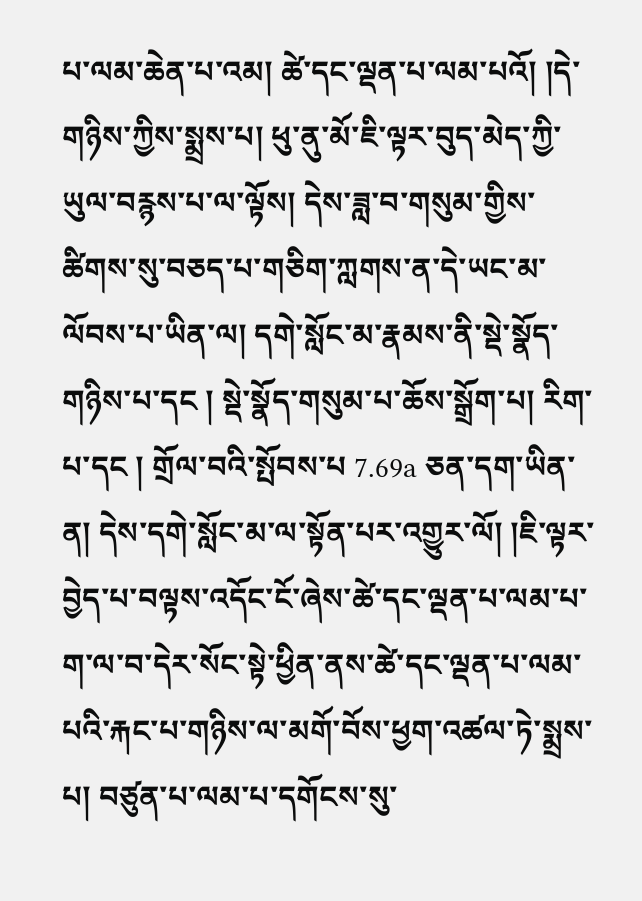པ་ལམ་ཆེན་པ་འམ། ཚེ་དང་ལྡན་པ་ལམ་པའོ། །དེ་གཉིས་ཀྱིས་སྨྲས་པ། ཕུ་ནུ་མོ་ཇི་ལྟར་བུད་མེད་ཀྱི་ཡུལ་བརྙས་པ་ལ་ལྟོས། དེས་ཟླ་བ་གསུམ་གྱིས་ཚིགས་སུ་བཅད་པ་གཅིག་ཀླགས་ན་དེ་ཡང་མ་ལོབས་པ་ཡིན་ལ། དགེ་སློང་མ་རྣམས་ནི་སྡེ་སྣོད་གཉིས་པ་དང ། སྡེ་སྣོད་གསུམ་པ་ཆོས་སྒྲོག་པ། རིག་པ་དང ། གྲོལ་བའི་སྤོབས་པ 7.69a ཅན་དག་ཡིན་ན། དེས་དགེ་སློང་མ་ལ་སྟོན་པར་འགྱུར་ལོ། །ཇི་ལྟར་བྱེད་པ་བལྟས་འདོང་ངོ་ཞེས་ཚེ་དང་ལྡན་པ་ལམ་པ་ག་ལ་བ་དེར་སོང་སྟེ་ཕྱིན་ནས་ཚེ་དང་ལྡན་པ་ལམ་པའི་རྐང་པ་གཉིས་ལ་མགོ་བོས་ཕྱག་འཚལ་ཏེ་སྨྲས་པ། བཙུན་པ་ལམ་པ་དགོངས་སུ་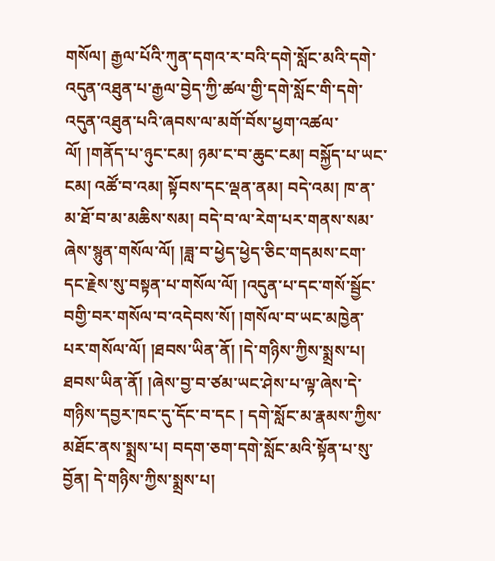གསོལ། རྒྱལ་པོའི་ཀུན་དགའ་ར་བའི་དགེ་སློང་མའི་དགེ་འདུན་འཐུན་པ་རྒྱལ་བྱེད་ཀྱི་ཚལ་གྱི་དགེ་སློང་གི་དགེ་འདུན་འཐུན་པའི་ཞབས་ལ་མགོ་བོས་ཕྱག་འཚལ་ལོ། །གནོད་པ་ཉུང་ངམ། ཉམ་ང་བ་ཆུང་ངམ། བསྐྱོད་པ་ཡང་ངམ། འཚོ་བ་འམ། སྟོབས་དང་ལྡན་ནམ། བདེ་འམ། ཁ་ན་མ་ཐོ་བ་མ་མཆིས་སམ། བདེ་བ་ལ་རེག་པར་གནས་སམ་ཞེས་སྙུན་གསོལ་ལོ། །ཟླ་བ་ཕྱེད་ཕྱེད་ཅིང་གདམས་ངག་དང་རྗེས་སུ་བསྟན་པ་གསོལ་ལོ། །འདུན་པ་དང་གསོ་སྦྱོང་བགྱི་བར་གསོལ་བ་འདེབས་སོ། །གསོལ་བ་ཡང་མཁྱེན་པར་གསོལ་ལོ། །ཐབས་ཡིན་ནོ། །དེ་གཉིས་ཀྱིས་སྨྲས་པ། ཐབས་ཡིན་ནོ། །ཞེས་བྱ་བ་ཙམ་ཡང་ཤེས་པ་ལྟ་ཞེས་དེ་གཉིས་དབྱར་ཁང་དུ་དོང་བ་དང ། དགེ་སློང་མ་རྣམས་ཀྱིས་མཐོང་ནས་སྨྲས་པ། བདག་ཅག་དགེ་སློང་མའི་སྟོན་པ་སུ་བྱོན། དེ་གཉིས་ཀྱིས་སྨྲས་པ།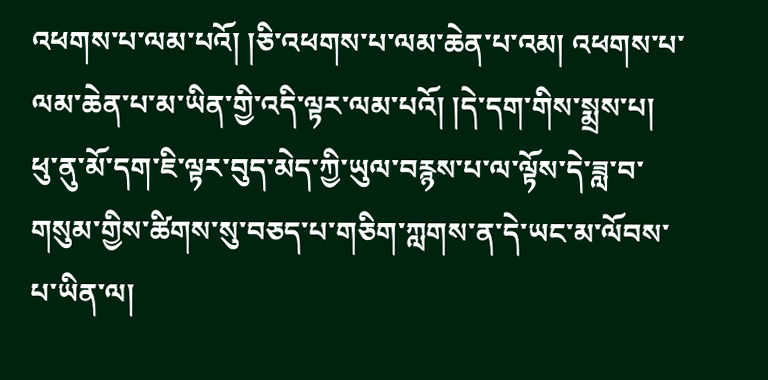འཕགས་པ་ལམ་པའོ། །ཅི་འཕགས་པ་ལམ་ཆེན་པ་འམ། འཕགས་པ་ལམ་ཆེན་པ་མ་ཡིན་གྱི་འདི་ལྟར་ལམ་པའོ། །དེ་དག་གིས་སྨྲས་པ། ཕུ་ནུ་མོ་དག་ཇི་ལྟར་བུད་མེད་ཀྱི་ཡུལ་བརྙས་པ་ལ་ལྟོས་དེ་ཟླ་བ་གསུམ་གྱིས་ཚིགས་སུ་བཅད་པ་གཅིག་ཀླགས་ན་དེ་ཡང་མ་ལོབས་པ་ཡིན་ལ།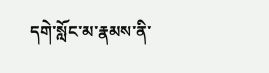དགེ་སློང་མ་རྣམས་ནི་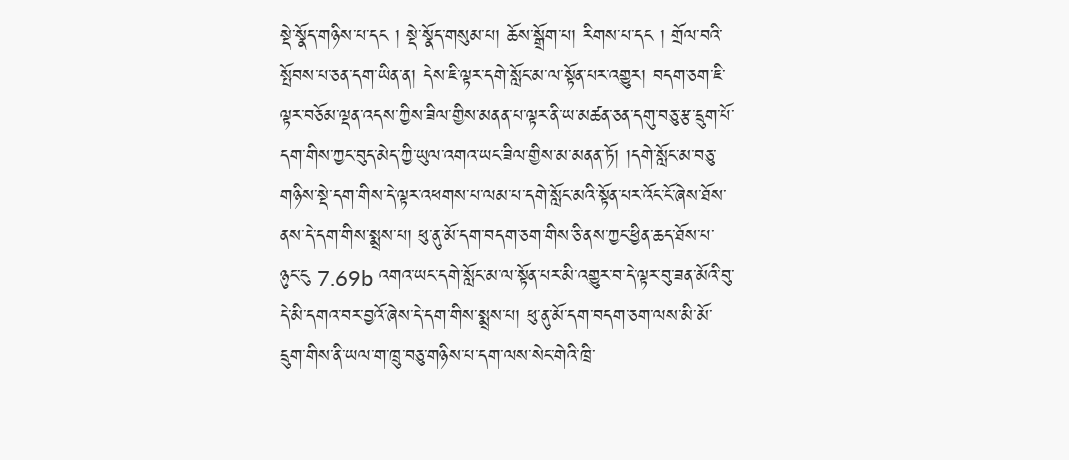སྡེ་སྣོད་གཉིས་པ་དང ། སྡེ་སྣོད་གསུམ་པ། ཆོས་སྒྲོག་པ། རིགས་པ་དང ། གྲོལ་བའི་སྤོབས་པ་ཅན་དག་ཡིན་ན། དེས་ཇི་ལྟར་དགེ་སློང་མ་ལ་སྟོན་པར་འགྱུར། བདག་ཅག་ཇི་ལྟར་བཅོམ་ལྡན་འདས་ཀྱིས་ཟིལ་གྱིས་མནན་པ་ལྟར་ནི་ཡ་མཚན་ཅན་དགུ་བཅུ་རྩ་དྲུག་པོ་དག་གིས་ཀྱང་བུད་མེད་ཀྱི་ཡུལ་འགའ་ཡང་ཟིལ་གྱིས་མ་མནན་ཏོ། །དགེ་སློང་མ་བཅུ་གཉིས་སྡེ་དག་གིས་དེ་ལྟར་འཕགས་པ་ལམ་པ་དགེ་སློང་མའི་སྟོན་པར་འོང་ངོ་ཞེས་ཐོས་ནས་དེ་དག་གིས་སྨྲས་པ། ཕུ་ནུ་མོ་དག་བདག་ཅག་གིས་ཅི་ནས་ཀྱང་ཕྱིན་ཆད་ཐོས་པ་ཉུང་ངུ 7.69b འགའ་ཡང་དགེ་སློང་མ་ལ་སྟོན་པར་མི་འགྱུར་བ་དེ་ལྟར་བུ་ཟན་མོའི་བུ་དེ་མི་དགའ་བར་བྱའོ་ཞེས་དེ་དག་གིས་སྨྲས་པ། ཕུ་ནུ་མོ་དག་བདག་ཅག་ལས་མི་མོ་དྲུག་གིས་ནི་ཡལ་ག་ཁྲུ་བཅུ་གཉིས་པ་དག་ལས་སེང་གེའི་ཁྲི་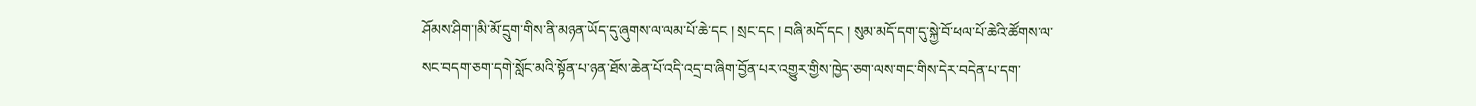ཤོམས་ཤིག་།མི་མོ་དྲུག་གིས་ནི་མཉན་ཡོད་དུ་ཞུགས་ལ་ལམ་པོ་ཆེ་དང ། སྲང་དང ། བཞི་མདོ་དང ། སུམ་མདོ་དག་དུ་སྐྱེ་བོ་ཕལ་པོ་ཆེའི་ཚོགས་ལ་སང་བདག་ཅག་དགེ་སློང་མའི་སྟོན་པ་ཉན་ཐོས་ཆེན་པོ་འདི་འདྲ་བ་ཞིག་བྱོན་པར་འགྱུར་གྱིས་ཁྱེད་ཅག་ལས་གང་གིས་དེར་བདེན་པ་དག་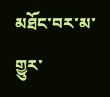མཐོང་བར་མ་གྱུར་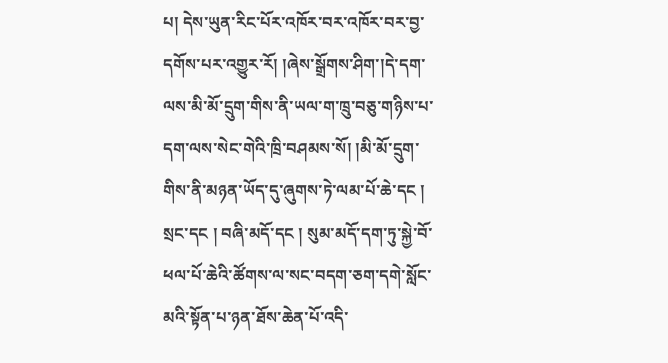པ། དེས་ཡུན་རིང་པོར་འཁོར་བར་འཁོར་བར་བྱ་དགོས་པར་འགྱུར་རོ། །ཞེས་སྒྲོགས་ཤིག་།དེ་དག་ལས་མི་མོ་དྲུག་གིས་ནི་ཡལ་ག་ཁྲུ་བཅུ་གཉིས་པ་དག་ལས་སེང་གེའི་ཁྲི་བཤམས་སོ། །མི་མོ་དྲུག་གིས་ནི་མཉན་ཡོད་དུ་ཞུགས་ཏེ་ལམ་པོ་ཆེ་དང ། སྲང་དང ། བཞི་མདོ་དང ། སུམ་མདོ་དག་ཏུ་སྐྱེ་བོ་ཕལ་པོ་ཆེའི་ཚོགས་ལ་སང་བདག་ཅག་དགེ་སློང་མའི་སྟོན་པ་ཉན་ཐོས་ཆེན་པོ་འདི་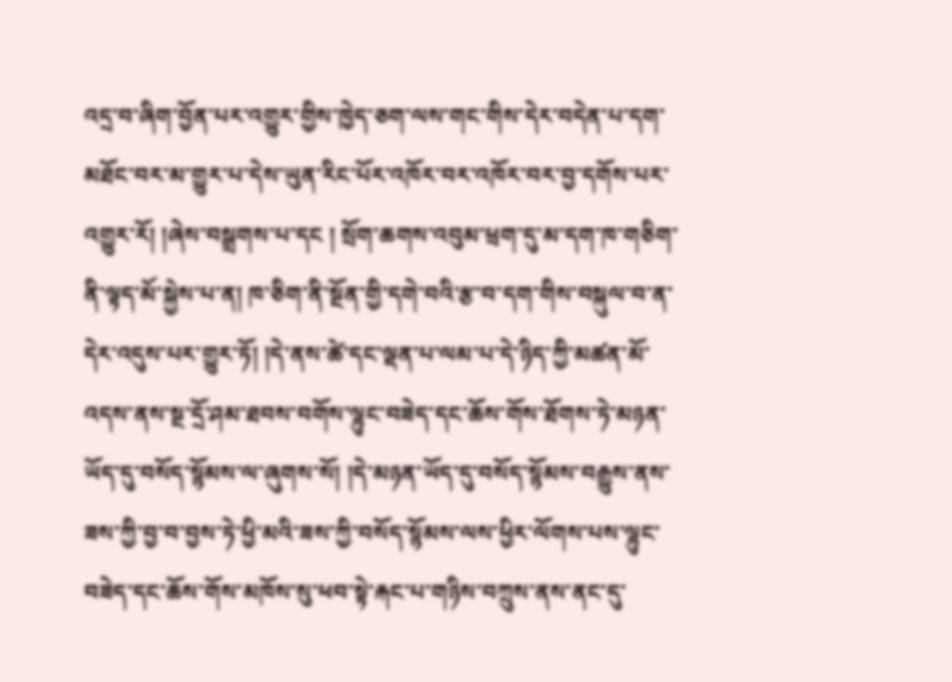འདྲ་བ་ཞིག་བྱོན་པར་འགྱུར་གྱིས་ཁྱེད་ཅག་ལས་གང་གིས་དེར་བདེན་པ་དག་མཐོང་བར་མ་གྱུར་པ་དེས་ཡུན་རིང་པོར་འཁོར་བར་འཁོར་བར་བྱ་དགོས་པར་འགྱུར་རོ། །ཞེས་བསྒྲགས་པ་དང ། སྲོག་ཆགས་འབུམ་ཕྲག་དུ་མ་དག་ཁ་གཅིག་ནི་ལྟད་མོ་སྐྱེས་པ་ན། ཁ་ཅིག་ནི་སྔོན་གྱི་དགེ་བའི་རྩ་བ་དག་གིས་བསྐུལ་བ་ན་དེར་འདུས་པར་གྱུར་ཏོ། །དེ་ནས་ཚེ་དང་ལྡན་པ་ལམ་པ་དེ་ཉིད་ཀྱི་མཚན་མོ་འདས་ནས་སྔ་དྲོ་ཤམ་ཐབས་བགོས་ལྷུང་བཟེད་དང་ཆོས་གོས་ཐོགས་ཏེ་མཉན་ཡོད་དུ་བསོད་སྙོམས་ལ་ཞུགས་སོ། །དེ་མཉན་ཡོད་དུ་བསོད་སྙོམས་བརྒྱུས་ནས་ཟས་ཀྱི་བྱ་བ་བྱས་ཏེ་ཕྱི་མའི་ཟས་ཀྱི་བསོད་སྙོམས་ལས་ཕྱིར་ལོགས་པས་ལྷུང་བཟེད་དང་ཆོས་གོས་མཁོས་སུ་ཕབ་སྟེ་རྐང་པ་གཉིས་བཀྲུས་ནས་ནང་དུ་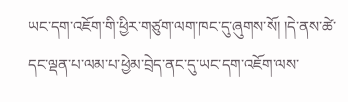ཡང་དག་འཇོག་གི་ཕྱིར་གཙུག་ལག་ཁང་དུ་ཞུགས་སོ། །དེ་ནས་ཚེ་དང་ལྡན་པ་ལམ་པ་ཕྱེམ་བྲེད་ནང་དུ་ཡང་དག་འཇོག་ལས་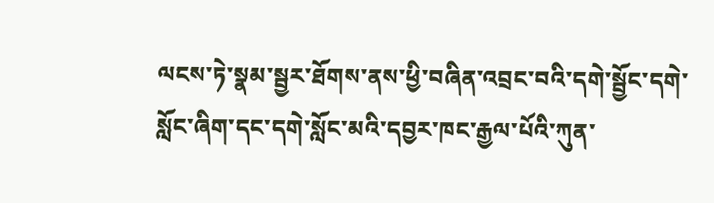ལངས་ཏེ་སྣམ་སྦྱར་ཐོགས་ནས་ཕྱི་བཞིན་འབྲང་བའི་དགེ་སྦྱོང་དགེ་སློང་ཞིག་དང་དགེ་སློང་མའི་དབྱར་ཁང་རྒྱལ་པོའི་ཀུན་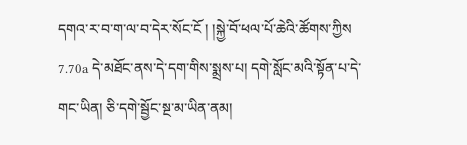དགའ་ར་བ་ག་ལ་བ་དེར་སོང་ངོ ། །སྐྱེ་བོ་ཕལ་པོ་ཆེའི་ཚོགས་ཀྱིས 7.70a དེ་མཐོང་ནས་དེ་དག་གིས་སྨྲས་པ། དགེ་སློང་མའི་སྟོན་པ་དེ་གང་ཡིན། ཅི་དགེ་སྦྱོང་སྔ་མ་ཡིན་ནམ།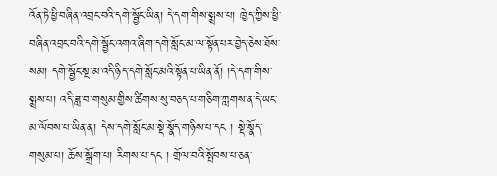འོན་ཏེ་ཕྱི་བཞིན་འབྲང་བའི་དགེ་སྦྱོང་ཡིན། དེ་དག་གིས་སྨྲས་པ། ཁྱེད་ཀྱིས་ཕྱི་བཞིན་འབྲང་བའི་དགེ་སྦྱོང་འགའ་ཞིག་དགེ་སློང་མ་ལ་སྟོན་པར་བྱེད་ཅེས་ཐོས་སམ། དགེ་སྦྱོང་སྔ་མ་འདི་ཉིད་དགེ་སློང་མའི་སྟོན་པ་ཡིན་ནོ། །དེ་དག་གིས་སྨྲས་པ། འདི་ཟླ་བ་གསུམ་གྱིས་ཚིགས་སུ་བཅད་པ་གཅིག་ཀླགས་ན་དེ་ཡང་མ་ལོབས་པ་ཡིན་ན། དེས་དགེ་སློང་མ་སྡེ་སྣོད་གཉིས་པ་དང ། སྡེ་སྣོད་གསུམ་པ། ཆོས་སྒྲོག་པ། རིགས་པ་དང ། གྲོལ་བའི་སྤོབས་པ་ཅན་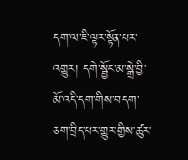དག་ལ་ཇི་ལྟར་སྟོན་པར་འགྱུར། དགེ་སྦྱོང་མ་སྒྲེ་བྱི་མོ་འདི་དག་གིས་བདག་ཅག་བྲིད་པར་གྱུར་གྱིས་ཚུར་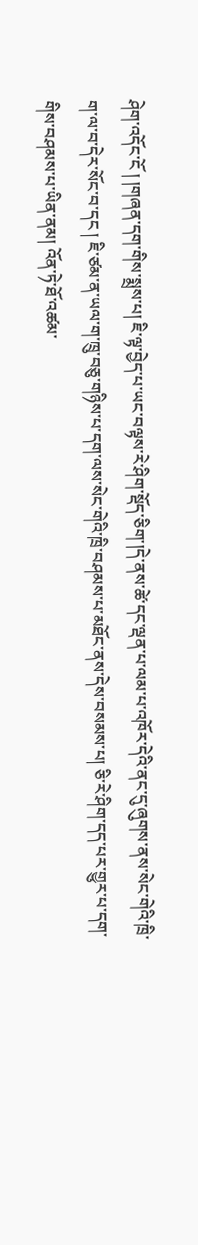ཤེག་འདོང་ངོ ། །གཞན་དག་གིས་སྨྲས་པ། ཇི་ལྟ་བྱེད་པ་ཡང་བལྟས་རེ་ཤིག་སྡོད་ཅིག་།དེ་ནས་ཚེ་དང་ལྡན་པ་ལམ་པ་འཁོར་དེའི་ནང་དུ་ཞུགས་ནས་སེང་གེའི་ཁྲི་ག་ལ་བ་དེར་སོང་བ་དང ། ཇི་ཙམ་ན་ཡལ་ག་ཁྲུ་བཅུ་གཉིས་པ་དག་ལས་སེང་གེའི་ཁྲི་བཤམས་པ་མཐོང་ནས་དེས་བསམས་པ། ཅི་རེ་ཤིག་དད་པར་གྱུར་པ་དག་གིས་བཤམས་པ་ཡིན་ནམ། འོན་ཏེ་ཐོ་འཚམ་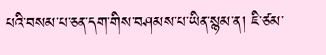པའི་བསམ་པ་ཅན་དག་གིས་བཤམས་པ་ཡིན་སྙམ་ན། ཇི་ཙམ་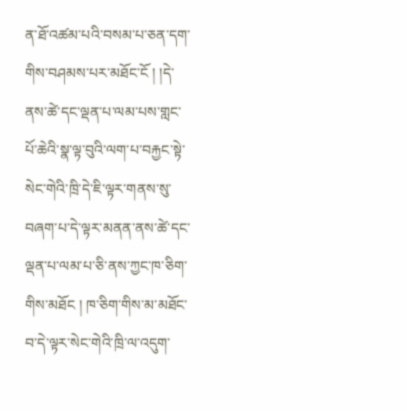ན་ཐོ་འཚམ་པའི་བསམ་པ་ཅན་དག་གིས་བཤམས་པར་མཐོང་ངོ ། །དེ་ནས་ཚེ་དང་ལྡན་པ་ལམ་པས་གླང་པོ་ཆེའི་སྣ་ལྟ་བུའི་ལག་པ་བརྐྱང་སྟེ་སེང་གེའི་ཁྲི་དེ་ཇི་ལྟར་གནས་སུ་བཞག་པ་དེ་ལྟར་མནན་ནས་ཚེ་དང་ལྡན་པ་ལམ་པ་ཅི་ནས་ཀྱང་ཁ་ཅིག་གིས་མཐོང ། ཁ་ཅིག་གིས་མ་མཐོང་བ་དེ་ལྟར་སེང་གེའི་ཁྲི་ལ་འདུག་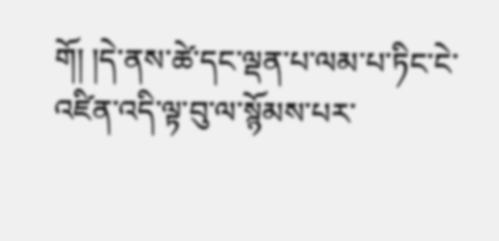གོ། །དེ་ནས་ཚེ་དང་ལྡན་པ་ལམ་པ་ཏིང་ངེ་འཛིན་འདི་ལྟ་བུ་ལ་སྙོམས་པར་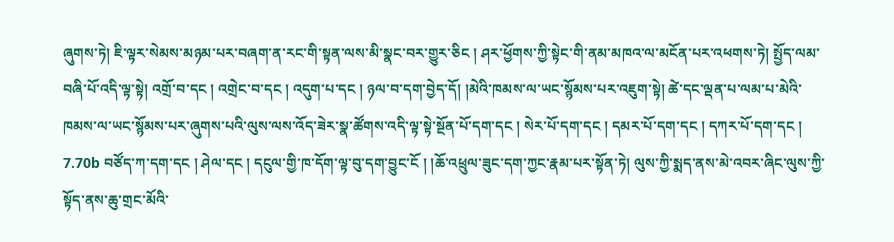ཞུགས་ཏེ། ཇི་ལྟར་སེམས་མཉམ་པར་བཞག་ན་རང་གི་སྟན་ལས་མི་སྣང་བར་གྱུར་ཅིང ། ཤར་ཕྱོགས་ཀྱི་སྟེང་གི་ནམ་མཁའ་ལ་མངོན་པར་འཕགས་ཏེ། སྤྱོད་ལམ་བཞི་པོ་འདི་ལྟ་སྟེ། འགྲོ་བ་དང ། འགྲེང་བ་དང ། འདུག་པ་དང ། ཉལ་བ་དག་བྱེད་དོ། །མེའི་ཁམས་ལ་ཡང་སྙོམས་པར་འཇུག་སྟེ། ཚེ་དང་ལྡན་པ་ལམ་པ་མེའི་ཁམས་ལ་ཡང་སྙོམས་པར་ཞུགས་པའི་ལུས་ལས་འོད་ཟེར་སྣ་ཚོགས་འདི་ལྟ་སྟེ་སྔོན་པོ་དག་དང ། སེར་པོ་དག་དང ། དམར་པོ་དག་དང ། དཀར་པོ་དག་དང ། 7.70b བཙོད་ཀ་དག་དང ། ཤེལ་དང ། དངུལ་གྱི་ཁ་དོག་ལྟ་བུ་དག་བྱུང་ངོ ། །ཆོ་འཕྲུལ་ཟུང་དག་ཀྱང་རྣམ་པར་སྟོན་ཏེ། ལུས་ཀྱི་སྨད་ནས་མེ་འབར་ཞིང་ལུས་ཀྱི་སྟོད་ནས་ཆུ་གྲང་མོའི་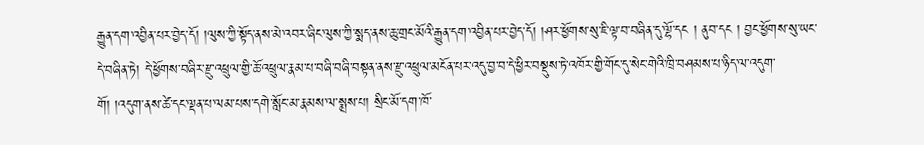རྒྱུན་དག་འབྱིན་པར་བྱེད་དོ། །ལུས་ཀྱི་སྟོད་ནས་མེ་འབར་ཞིང་ལུས་ཀྱི་སྨད་ནས་ཆུ་གྲང་མོའི་རྒྱུན་དག་འབྱིན་པར་བྱེད་དོ། །ཤར་ཕྱོགས་སུ་ཇི་ལྟ་བ་བཞིན་དུ་ལྷོ་དང ། ནུབ་དང ། བྱང་ཕྱོགས་སུ་ཡང་དེ་བཞིན་ཏེ། དེ་ཕྱོགས་བཞིར་རྫུ་འཕྲུལ་གྱི་ཆོ་འཕྲུལ་རྣམ་པ་བཞི་བཞི་བསྟན་ནས་རྫུ་འཕྲུལ་མངོན་པར་འདུ་བྱ་བ་དེ་ཕྱིར་བསྡུས་ཏེ་འཁོར་གྱི་གོང་དུ་སེང་གེའི་ཁྲི་བཤམས་པ་ཉིད་ལ་འདུག་གོ། །འདུག་ནས་ཚེ་དང་ལྡན་པ་ལམ་པས་དགེ་སློང་མ་རྣམས་ལ་སྨྲས་པ། སྲིང་མོ་དག་ཁོ་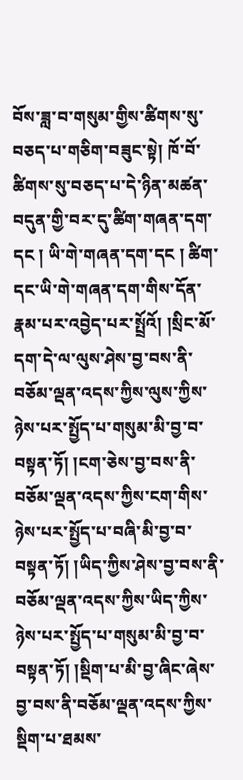བོས་ཟླ་བ་གསུམ་གྱིས་ཚིགས་སུ་བཅད་པ་གཅིག་བཟུང་སྟེ། ཁོ་བོ་ཚིགས་སུ་བཅད་པ་དེ་ཉིན་མཚན་བདུན་གྱི་བར་དུ་ཚིག་གཞན་དག་དང ། ཡི་གེ་གཞན་དག་དང ། ཚིག་དང་ཡི་གེ་གཞན་དག་གིས་དོན་རྣམ་པར་འབྱེད་པར་སྤྲོའོ། །སྲིང་མོ་དག་དེ་ལ་ལུས་ཤེས་བྱ་བས་ནི་བཅོམ་ལྡན་འདས་ཀྱིས་ལུས་ཀྱིས་ཉེས་པར་སྤྱོད་པ་གསུམ་མི་བྱ་བ་བསྟན་ཏོ། །ངག་ཅེས་བྱ་བས་ནི་བཅོམ་ལྡན་འདས་ཀྱིས་ངག་གིས་ཉེས་པར་སྤྱོད་པ་བཞི་མི་བྱ་བ་བསྟན་ཏོ། །ཡིད་ཀྱིས་ཤེས་བྱ་བས་ནི་བཅོམ་ལྡན་འདས་ཀྱིས་ཡིད་ཀྱིས་ཉེས་པར་སྤྱོད་པ་གསུམ་མི་བྱ་བ་བསྟན་ཏོ། །སྡིག་པ་མི་བྱ་ཞིང་ཞེས་བྱ་བས་ནི་བཅོམ་ལྡན་འདས་ཀྱིས་སྡིག་པ་ཐམས་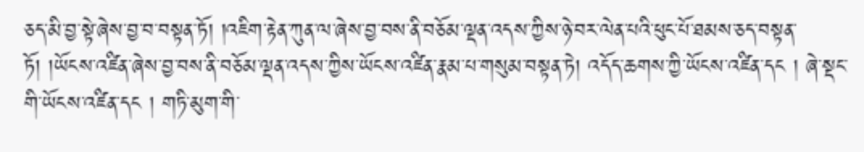ཅད་མི་བྱ་སྟེ་ཞེས་བྱ་བ་བསྟན་ཏོ། །འཇིག་རྟེན་ཀུན་ལ་ཞེས་བྱ་བས་ནི་བཅོམ་ལྡན་འདས་ཀྱིས་ཉེ་བར་ལེན་པའི་ཕུང་པོ་ཐམས་ཅད་བསྟན་ཏོ། །ཡོངས་འཛིན་ཞེས་བྱ་བས་ནི་བཅོམ་ལྡན་འདས་ཀྱིས་ཡོངས་འཛིན་རྣམ་པ་གསུམ་བསྟན་ཏེ། འདོད་ཆགས་ཀྱི་ཡོངས་འཛིན་དང ། ཞེ་སྡང་གི་ཡོངས་འཛིན་དང ། གཏི་མུག་གི་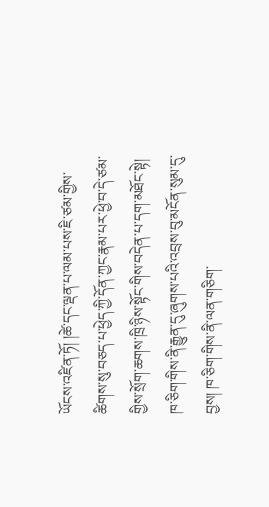ཡོངས་འཛིན་ཏོ། །ཚེ་དང་ལྡན་པ་ལམ་པས་ཇི་ཙམ་གྱིས་ཚིགས་སུ་བཅད་པ་ཕྱེད་ཀྱི་དོན་ཀྱང་རྣམ་པར་ཕྱེ་བ་དེ་ཙམ་གྱིས་སྲོག་ཆགས་ཁྲི་ཉིས་སྟོང་གིས་བདེན་པ་དག་མཐོང་སྟེ། ཁ་ཅིག་གིས་ནི་རྒྱུན་དུ་ཞུགས་པའི་འབྲས་བུ་མངོན་སུམ་དུ་བྱས། ཁ་ཅིག་གིས་ནི་ལན་གཅིག་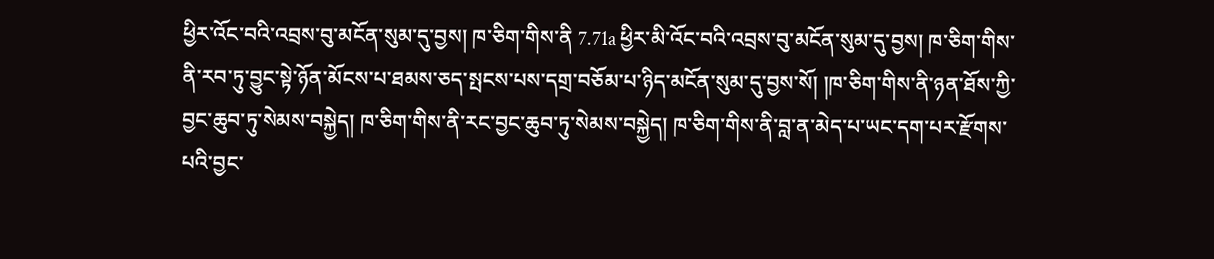ཕྱིར་འོང་བའི་འབྲས་བུ་མངོན་སུམ་དུ་བྱས། ཁ་ཅིག་གིས་ནི 7.71a ཕྱིར་མི་འོང་བའི་འབྲས་བུ་མངོན་སུམ་དུ་བྱས། ཁ་ཅིག་གིས་ནི་རབ་ཏུ་བྱུང་སྟེ་ཉོན་མོངས་པ་ཐམས་ཅད་སྤངས་པས་དགྲ་བཅོམ་པ་ཉིད་མངོན་སུམ་དུ་བྱས་སོ། །ཁ་ཅིག་གིས་ནི་ཉན་ཐོས་ཀྱི་བྱང་ཆུབ་ཏུ་སེམས་བསྐྱེད། ཁ་ཅིག་གིས་ནི་རང་བྱང་ཆུབ་ཏུ་སེམས་བསྐྱེད། ཁ་ཅིག་གིས་ནི་བླ་ན་མེད་པ་ཡང་དག་པར་རྫོགས་པའི་བྱང་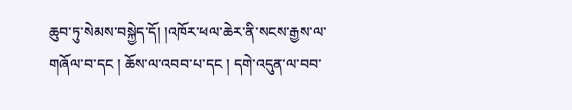ཆུབ་ཏུ་སེམས་བསྐྱེད་དོ། །འཁོར་ཕལ་ཆེར་ནི་སངས་རྒྱས་ལ་གཞོལ་བ་དང ། ཆོས་ལ་འབབ་པ་དང ། དགེ་འདུན་ལ་བབ་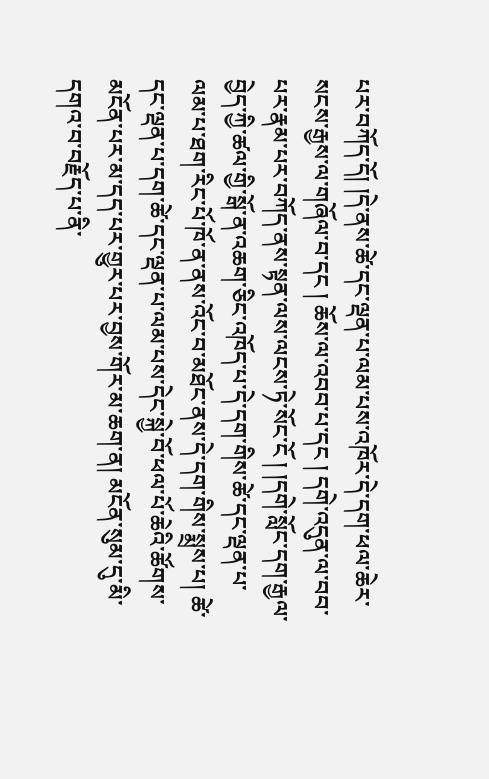པར་བཀོད་དོ། །དེ་ནས་ཚེ་དང་ལྡན་པ་ལམ་པས་འཁོར་དེ་དག་ཕལ་ཆེར་སངས་རྒྱས་ལ་གཞོལ་བ་དང ། ཆོས་ལ་འབབ་པ་དང ། དགེ་འདུན་ལ་བབ་པར་རྣམ་པར་བཀོད་ནས་སྟན་ལས་ལངས་ཏེ་སོང་ངོ ། །དགེ་སློང་དག་རྒྱལ་བྱེད་ཀྱི་ཚལ་གྱི་སྒོ་ན་འཆག་ཅིང་འཁོད་པ་དེ་དག་གིས་ཚེ་དང་ལྡན་པ་ལམ་པ་ཐག་རིང་པོ་ཁོ་ན་ནས་འོང་བ་མཐོང་ནས་དེ་དག་གིས་སྨྲས་པ། ཚེ་དང་ལྡན་པ་དག་ཚེ་དང་ལྡན་པ་ལམ་པས་དེང་སྐྱེ་བོ་ཕལ་པོ་ཆེའི་ཚོགས་མངོན་པར་མ་དད་པར་གྱུར་པར་བྱས་གོར་མ་ཆག་ན། མངོན་སུམ་དུ་མི་དགའ་བ་བརྗོད་པ་ནི་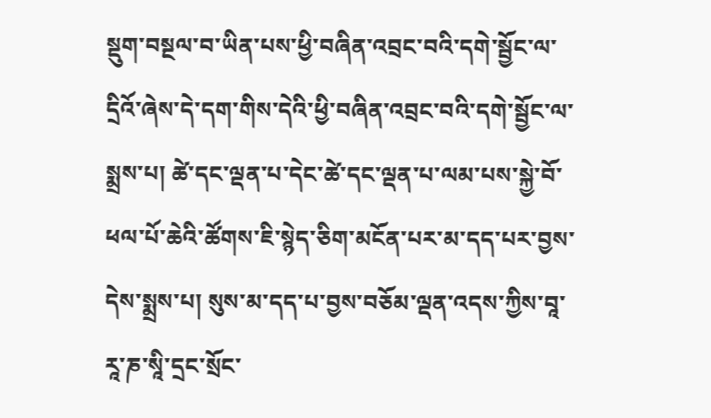སྡུག་བསྔལ་བ་ཡིན་པས་ཕྱི་བཞིན་འབྲང་བའི་དགེ་སྦྱོང་ལ་དྲིའོ་ཞེས་དེ་དག་གིས་དེའི་ཕྱི་བཞིན་འབྲང་བའི་དགེ་སྦྱོང་ལ་སྨྲས་པ། ཚེ་དང་ལྡན་པ་དེང་ཚེ་དང་ལྡན་པ་ལམ་པས་སྐྱེ་བོ་ཕལ་པོ་ཆེའི་ཚོགས་ཇི་སྙེད་ཅིག་མངོན་པར་མ་དད་པར་བྱས་དེས་སྨྲས་པ། སུས་མ་དད་པ་བྱས་བཅོམ་ལྡན་འདས་ཀྱིས་བཱ་རཱ་ཎ་སཱི་དྲང་སྲོང་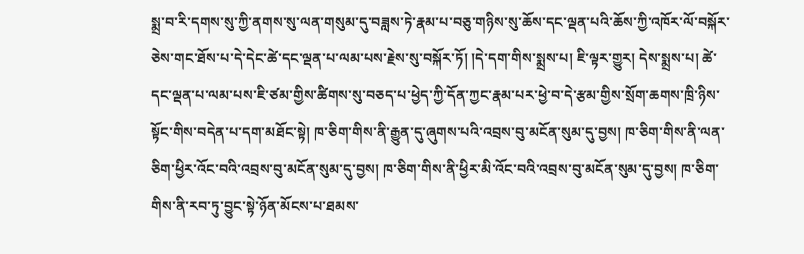སྨྲ་བ་རི་དགས་སུ་ཀྱི་ནགས་སུ་ལན་གསུམ་དུ་བཟླས་ཏེ་རྣམ་པ་བཅུ་གཉིས་སུ་ཆོས་དང་ལྡན་པའི་ཆོས་ཀྱི་འཁོར་ལོ་བསྐོར་ཅེས་གང་ཐོས་པ་དེ་དེང་ཚེ་དང་ལྡན་པ་ལམ་པས་རྗེས་སུ་བསྐོར་ཏོ། །དེ་དག་གིས་སྨྲས་པ། ཇི་ལྟར་གྱུར། དེས་སྨྲས་པ། ཚེ་དང་ལྡན་པ་ལམ་པས་ཇི་ཙམ་གྱིས་ཚིགས་སུ་བཅད་པ་ཕྱེད་ཀྱི་དོན་ཀྱང་རྣམ་པར་ཕྱེ་བ་དེ་རྩམ་གྱིས་སྲོག་ཆགས་ཁྲི་ཉིས་སྟོང་གིས་བདེན་པ་དག་མཐོང་སྟེ། ཁ་ཅིག་གིས་ནི་རྒྱུན་དུ་ཞུགས་པའི་འབྲས་བུ་མངོན་སུམ་དུ་བྱས། ཁ་ཅིག་གིས་ནི་ལན་ཅིག་ཕྱིར་འོང་བའི་འབྲས་བུ་མངོན་སུམ་དུ་བྱས། ཁ་ཅིག་གིས་ནི་ཕྱིར་མི་འོང་བའི་འབྲས་བུ་མངོན་སུམ་དུ་བྱས། ཁ་ཅིག་གིས་ནི་རབ་ཏུ་བྱུང་སྟེ་ཉོན་མོངས་པ་ཐམས་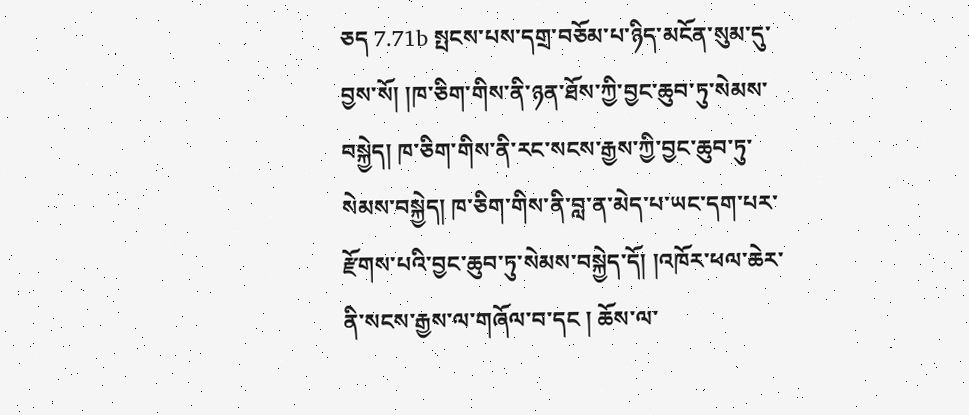ཅད 7.71b སྤངས་པས་དགྲ་བཅོམ་པ་ཉིད་མངོན་སུམ་དུ་བྱས་སོ། །ཁ་ཅིག་གིས་ནི་ཉན་ཐོས་ཀྱི་བྱང་ཆུབ་ཏུ་སེམས་བསྐྱེད། ཁ་ཅིག་གིས་ནི་རང་སངས་རྒྱས་ཀྱི་བྱང་ཆུབ་ཏུ་སེམས་བསྐྱེད། ཁ་ཅིག་གིས་ནི་བླ་ན་མེད་པ་ཡང་དག་པར་རྫོགས་པའི་བྱང་ཆུབ་ཏུ་སེམས་བསྐྱེད་དོ། །འཁོར་ཕལ་ཆེར་ནི་སངས་རྒྱས་ལ་གཞོལ་བ་དང ། ཆོས་ལ་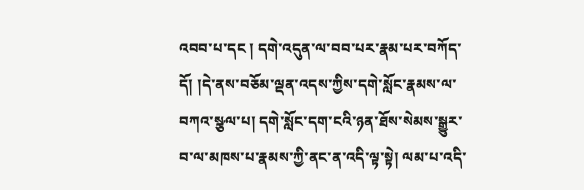འབབ་པ་དང ། དགེ་འདུན་ལ་བབ་པར་རྣམ་པར་བཀོད་དོ། །དེ་ནས་བཅོམ་ལྡན་འདས་ཀྱིས་དགེ་སློང་རྣམས་ལ་བཀའ་སྩལ་པ། དགེ་སློང་དག་ངའི་ཉན་ཐོས་སེམས་སྒྱུར་བ་ལ་མཁས་པ་རྣམས་ཀྱི་ནང་ན་འདི་ལྟ་སྟེ། ལམ་པ་འདི་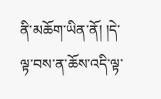ནི་མཆོག་ཡིན་ནོ། །དེ་ལྟ་བས་ན་ཆོས་འདི་ལྟ་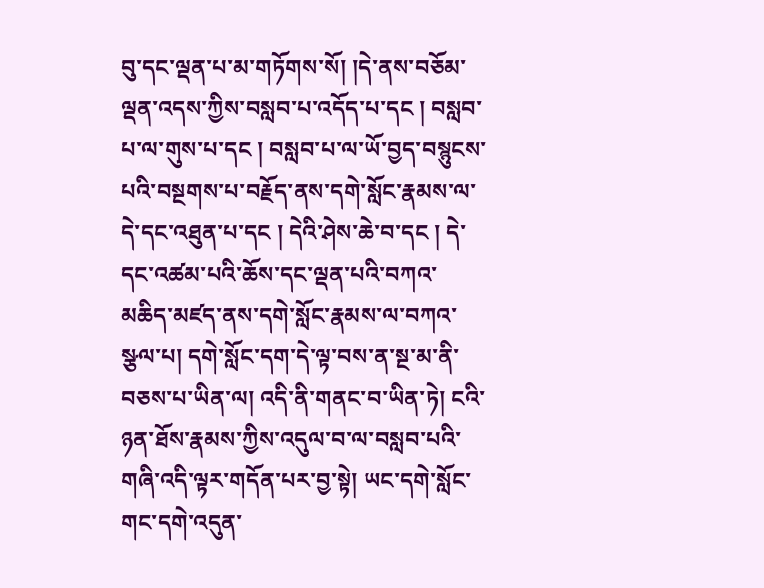བུ་དང་ལྡན་པ་མ་གཏོགས་སོ། །དེ་ནས་བཅོམ་ལྡན་འདས་ཀྱིས་བསླབ་པ་འདོད་པ་དང ། བསླབ་པ་ལ་གུས་པ་དང ། བསླབ་པ་ལ་ཡོ་བྱད་བསྙུངས་པའི་བསྔགས་པ་བརྗོད་ནས་དགེ་སློང་རྣམས་ལ་དེ་དང་འཐུན་པ་དང ། དེའི་ཤེས་ཆེ་བ་དང ། དེ་དང་འཚམ་པའི་ཆོས་དང་ལྡན་པའི་བཀའ་མཆིད་མཛད་ནས་དགེ་སློང་རྣམས་ལ་བཀའ་སྩལ་པ། དགེ་སློང་དག་དེ་ལྟ་བས་ན་སྔ་མ་ནི་བཅས་པ་ཡིན་ལ། འདི་ནི་གནང་བ་ཡིན་ཏེ། ངའི་ཉན་ཐོས་རྣམས་ཀྱིས་འདུལ་བ་ལ་བསླབ་པའི་གཞི་འདི་ལྟར་གདོན་པར་བྱ་སྟེ། ཡང་དགེ་སློང་གང་དགེ་འདུན་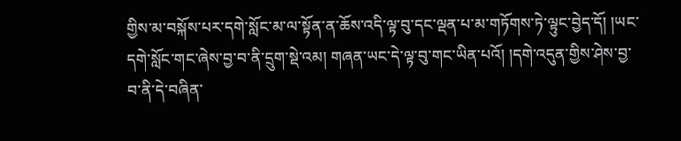གྱིས་མ་བསྐོས་པར་དགེ་སློང་མ་ལ་སྟོན་ན་ཆོས་འདི་ལྟ་བུ་དང་ལྡན་པ་མ་གཏོགས་ཏེ་ལྟུང་བྱེད་དོ། །ཡང་དགེ་སློང་གང་ཞེས་བྱ་བ་ནི་དྲུག་སྡེ་འམ། གཞན་ཡང་དེ་ལྟ་བུ་གང་ཡིན་པའོ། །དགེ་འདུན་གྱིས་ཤེས་བྱ་བ་ནི་དེ་བཞིན་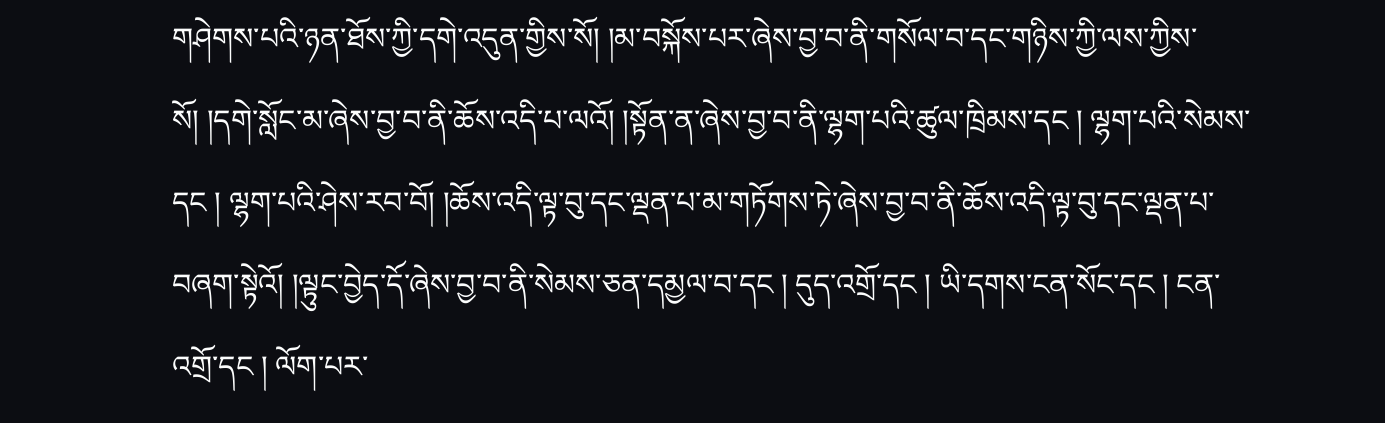གཤེགས་པའི་ཉན་ཐོས་ཀྱི་དགེ་འདུན་གྱིས་སོ། །མ་བསྐོས་པར་ཞེས་བྱ་བ་ནི་གསོལ་བ་དང་གཉིས་ཀྱི་ལས་ཀྱིས་སོ། །དགེ་སློང་མ་ཞེས་བྱ་བ་ནི་ཆོས་འདི་པ་ལའོ། །སྟོན་ན་ཞེས་བྱ་བ་ནི་ལྷག་པའི་ཚུལ་ཁྲིམས་དང ། ལྷག་པའི་སེམས་དང ། ལྷག་པའི་ཤེས་རབ་བོ། །ཆོས་འདི་ལྟ་བུ་དང་ལྡན་པ་མ་གཏོགས་ཏེ་ཞེས་བྱ་བ་ནི་ཆོས་འདི་ལྟ་བུ་དང་ལྡན་པ་བཞག་སྟེའོ། །ལྟུང་བྱེད་དོ་ཞེས་བྱ་བ་ནི་སེམས་ཅན་དམྱལ་བ་དང ། དུད་འགྲོ་དང ། ཡི་དགས་ངན་སོང་དང ། ངན་འགྲོ་དང ། ལོག་པར་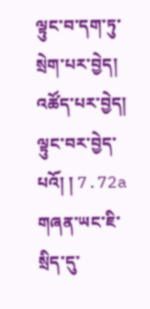ལྟུང་བ་དག་ཏུ་སྲེག་པར་བྱེད། འཚོད་པར་བྱེད། ལྟུང་བར་བྱེད་པའོ། ། 7.72a གཞན་ཡང་ཇི་སྲིད་དུ་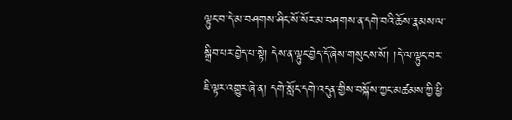ལྟུང་བ་དེ་མ་བཤགས་ཤིང་སོ་སོར་མ་བཤགས་ན་དགེ་བའི་ཆོས་རྣམས་ལ་སྒྲིབ་པར་བྱེད་པ་སྟེ། དེས་ན་ལྟུང་བྱེད་དོ་ཞེས་གསུངས་སོ། །དེ་ལ་ལྟུང་བར་ཇི་ལྟར་འགྱུར་ཞེ་ན། དགེ་སློང་དགེ་འདུན་གྱིས་བསྐོས་ཀྱང་མཚམས་ཀྱི་ཕྱི་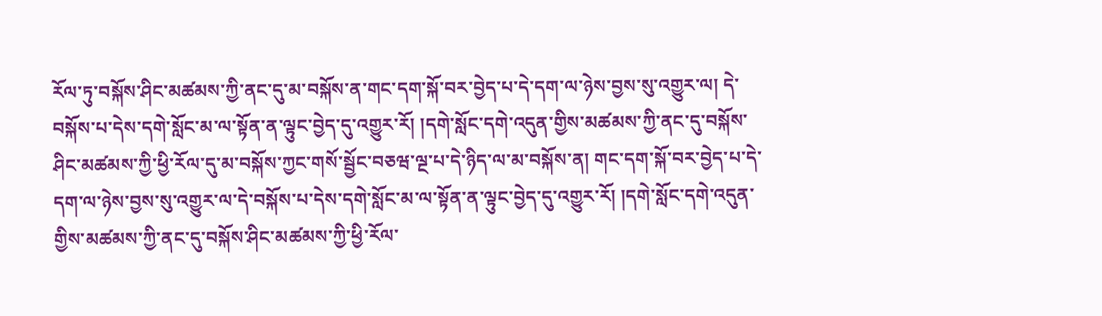རོལ་ཏུ་བསྐོས་ཤིང་མཚམས་ཀྱི་ནང་དུ་མ་བསྐོས་ན་གང་དག་སྐོ་བར་བྱེད་པ་དེ་དག་ལ་ཉེས་བྱས་སུ་འགྱུར་ལ། དེ་བསྐོས་པ་དེས་དགེ་སློང་མ་ལ་སྟོན་ན་ལྟུང་བྱེད་དུ་འགྱུར་རོ། །དགེ་སློང་དགེ་འདུན་གྱིས་མཚམས་ཀྱི་ནང་དུ་བསྐོས་ཤིང་མཚམས་ཀྱི་ཕྱི་རོལ་དུ་མ་བསྐོས་ཀྱང་གསོ་སྦྱོང་བཅཝ་ལྔ་པ་དེ་ཉིད་ལ་མ་བསྐོས་ན། གང་དག་སྐོ་བར་བྱེད་པ་དེ་དག་ལ་ཉེས་བྱས་སུ་འགྱུར་ལ་དེ་བསྐོས་པ་དེས་དགེ་སློང་མ་ལ་སྟོན་ན་ལྟུང་བྱེད་དུ་འགྱུར་རོ། །དགེ་སློང་དགེ་འདུན་གྱིས་མཚམས་ཀྱི་ནང་དུ་བསྐོས་ཤིང་མཚམས་ཀྱི་ཕྱི་རོལ་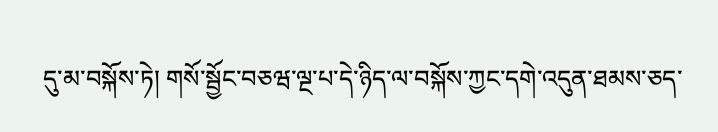དུ་མ་བསྐོས་ཏེ། གསོ་སྦྱོང་བཅཝ་ལྔ་པ་དེ་ཉིད་ལ་བསྐོས་ཀྱང་དགེ་འདུན་ཐམས་ཅད་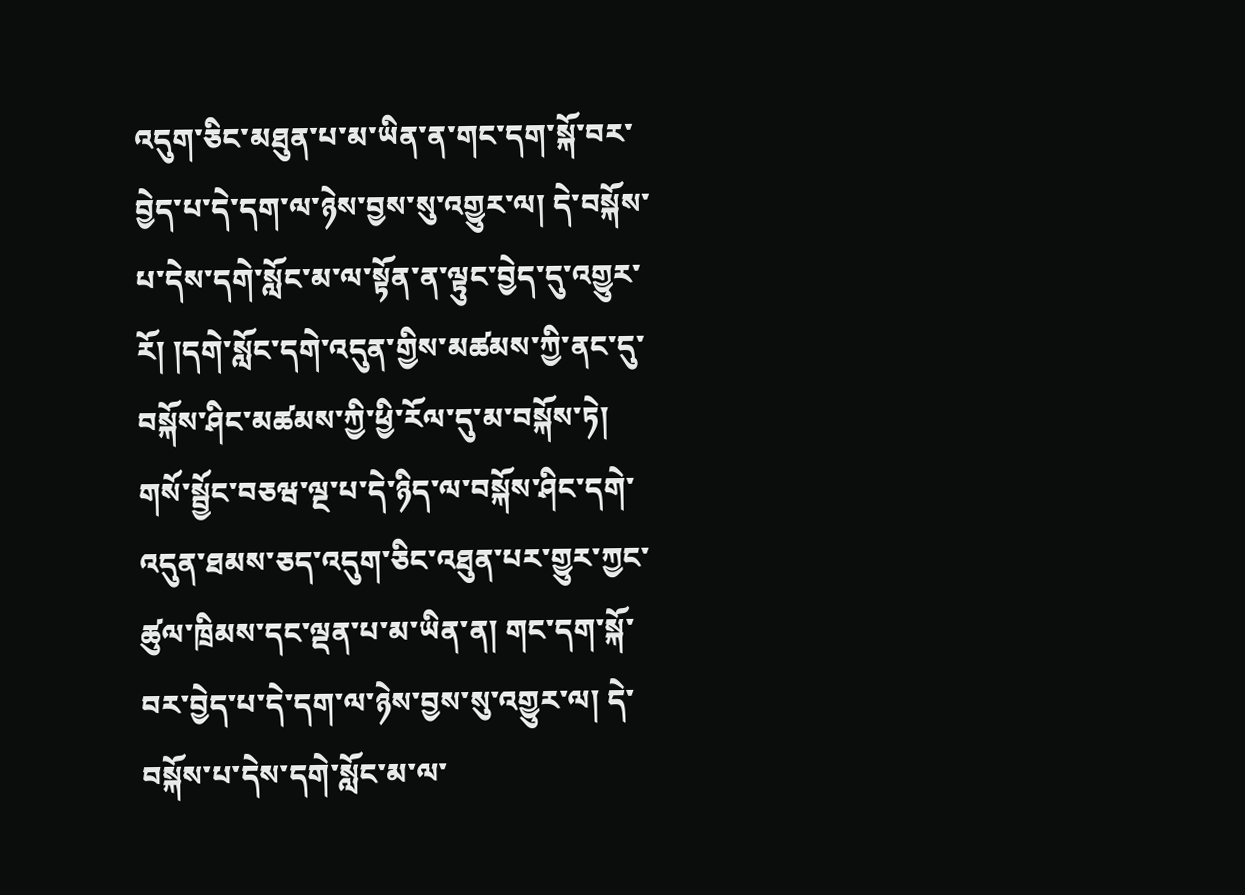འདུག་ཅིང་མཐུན་པ་མ་ཡིན་ན་གང་དག་སྐོ་བར་བྱེད་པ་དེ་དག་ལ་ཉེས་བྱས་སུ་འགྱུར་ལ། དེ་བསྐོས་པ་དེས་དགེ་སློང་མ་ལ་སྟོན་ན་ལྟུང་བྱེད་དུ་འགྱུར་རོ། །དགེ་སློང་དགེ་འདུན་གྱིས་མཚམས་ཀྱི་ནང་དུ་བསྐོས་ཤིང་མཚམས་ཀྱི་ཕྱི་རོལ་དུ་མ་བསྐོས་ཏེ། གསོ་སྦྱོང་བཅཝ་ལྔ་པ་དེ་ཉིད་ལ་བསྐོས་ཤིང་དགེ་འདུན་ཐམས་ཅད་འདུག་ཅིང་འཐུན་པར་གྱུར་ཀྱང་ཚུལ་ཁྲིམས་དང་ལྡན་པ་མ་ཡིན་ན། གང་དག་སྐོ་བར་བྱེད་པ་དེ་དག་ལ་ཉེས་བྱས་སུ་འགྱུར་ལ། དེ་བསྐོས་པ་དེས་དགེ་སློང་མ་ལ་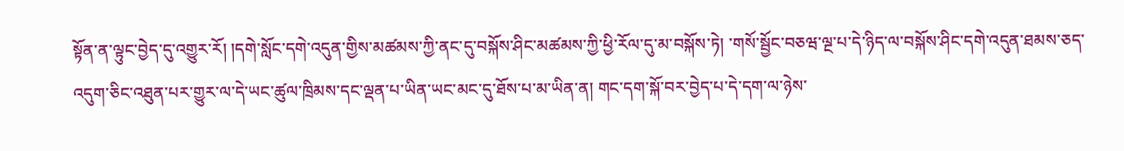སྟོན་ན་ལྟུང་བྱེད་དུ་འགྱུར་རོ། །དགེ་སློང་དགེ་འདུན་གྱིས་མཚམས་ཀྱི་ནང་དུ་བསྐོས་ཤིང་མཚམས་ཀྱི་ཕྱི་རོལ་དུ་མ་བསྐོས་ཏེ། ་གསོ་སྦྱོང་བཅཝ་ལྔ་པ་དེ་ཉིད་ལ་བསྐོས་ཤིང་དགེ་འདུན་ཐམས་ཅད་འདུག་ཅིང་འཐུན་པར་གྱུར་ལ་དེ་ཡང་ཚུལ་ཁྲིམས་དང་ལྡན་པ་ཡིན་ཡང་མང་དུ་ཐོས་པ་མ་ཡིན་ན། གང་དག་སྐོ་བར་བྱེད་པ་དེ་དག་ལ་ཉེས་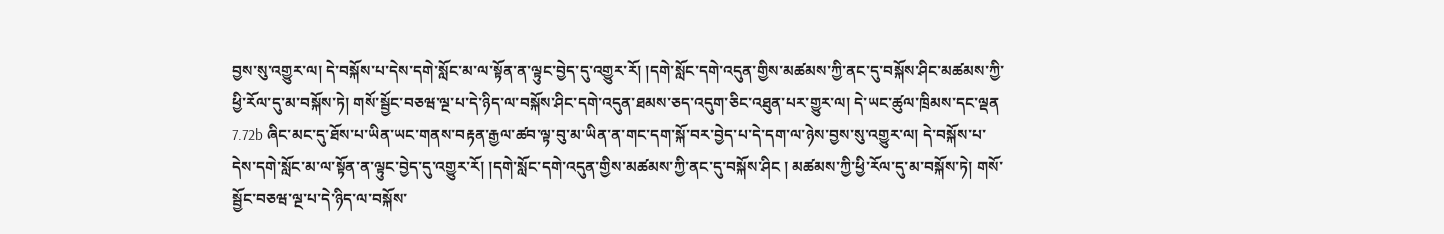བྱས་སུ་འགྱུར་ལ། དེ་བསྐོས་པ་དེས་དགེ་སློང་མ་ལ་སྟོན་ན་ལྟུང་བྱེད་དུ་འགྱུར་རོ། །དགེ་སློང་དགེ་འདུན་གྱིས་མཚམས་ཀྱི་ནང་དུ་བསྐོས་ཤིང་མཚམས་ཀྱི་ཕྱི་རོལ་དུ་མ་བསྐོས་ཏེ། གསོ་སྦྱོང་བཅཝ་ལྔ་པ་དེ་ཉིད་ལ་བསྐོས་ཤིང་དགེ་འདུན་ཐམས་ཅད་འདུག་ཅིང་འཐུན་པར་གྱུར་ལ། དེ་ཡང་ཚུལ་ཁྲིམས་དང་ལྡན 7.72b ཞིང་མང་དུ་ཐོས་པ་ཡིན་ཡང་གནས་བརྟན་རྒྱལ་ཚབ་ལྟ་བུ་མ་ཡིན་ན་གང་དག་སྐོ་བར་བྱེད་པ་དེ་དག་ལ་ཉེས་བྱས་སུ་འགྱུར་ལ། དེ་བསྐོས་པ་དེས་དགེ་སློང་མ་ལ་སྟོན་ན་ལྟུང་བྱེད་དུ་འགྱུར་རོ། །དགེ་སློང་དགེ་འདུན་གྱིས་མཚམས་ཀྱི་ནང་དུ་བསྐོས་ཤིང ། མཚམས་ཀྱི་ཕྱི་རོལ་དུ་མ་བསྐོས་ཏེ། གསོ་སྦྱོང་བཅཝ་ལྔ་པ་དེ་ཉིད་ལ་བསྐོས་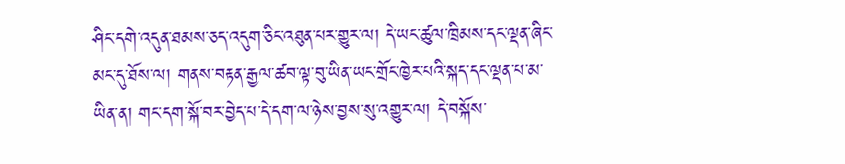ཤིང་དགེ་འདུན་ཐམས་ཅད་འདུག་ཅིང་འཐུན་པར་གྱུར་ལ། དེ་ཡང་ཚུལ་ཁྲིམས་དང་ལྡན་ཞིང་མང་དུ་ཐོས་ལ། གནས་བརྟན་རྒྱལ་ཚབ་ལྟ་བུ་ཡིན་ཡང་གྲོང་ཁྱེར་པའི་སྐད་དང་ལྡན་པ་མ་ཡིན་ན། གང་དག་སྐོ་བར་བྱེད་པ་དེ་དག་ལ་ཉེས་བྱས་སུ་འགྱུར་ལ། དེ་བསྐོས་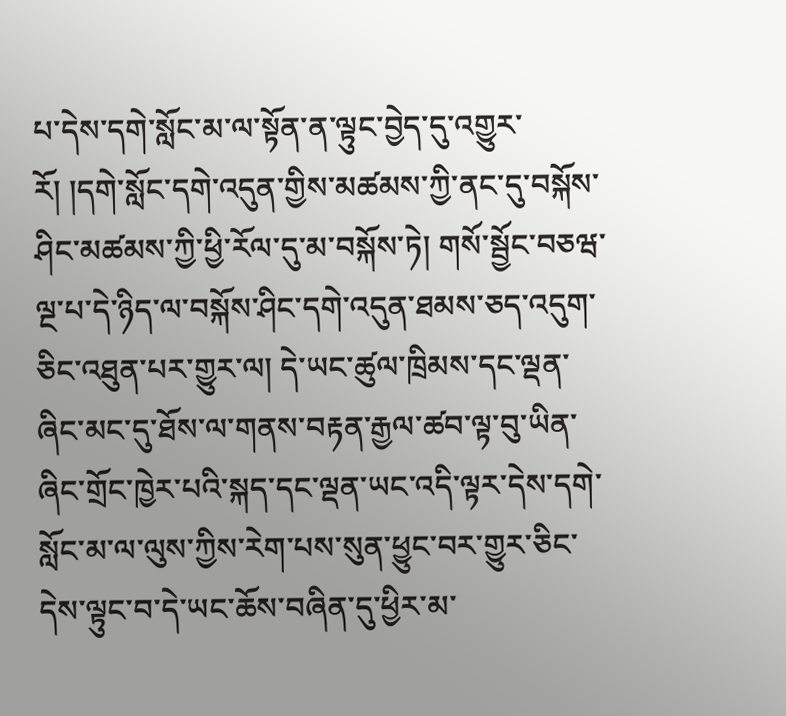པ་དེས་དགེ་སློང་མ་ལ་སྟོན་ན་ལྟུང་བྱེད་དུ་འགྱུར་རོ། །དགེ་སློང་དགེ་འདུན་གྱིས་མཚམས་ཀྱི་ནང་དུ་བསྐོས་ཤིང་མཚམས་ཀྱི་ཕྱི་རོལ་དུ་མ་བསྐོས་ཏེ། གསོ་སྦྱོང་བཅཝ་ལྔ་པ་དེ་ཉིད་ལ་བསྐོས་ཤིང་དགེ་འདུན་ཐམས་ཅད་འདུག་ཅིང་འཐུན་པར་གྱུར་ལ། དེ་ཡང་ཚུལ་ཁྲིམས་དང་ལྡན་ཞིང་མང་དུ་ཐོས་ལ་གནས་བརྟན་རྒྱལ་ཚབ་ལྟ་བུ་ཡིན་ཞིང་གྲོང་ཁྱེར་པའི་སྐད་དང་ལྡན་ཡང་འདི་ལྟར་དེས་དགེ་སློང་མ་ལ་ལུས་ཀྱིས་རེག་པས་སུན་ཕྱུང་བར་གྱུར་ཅིང་དེས་ལྟུང་བ་དེ་ཡང་ཆོས་བཞིན་དུ་ཕྱིར་མ་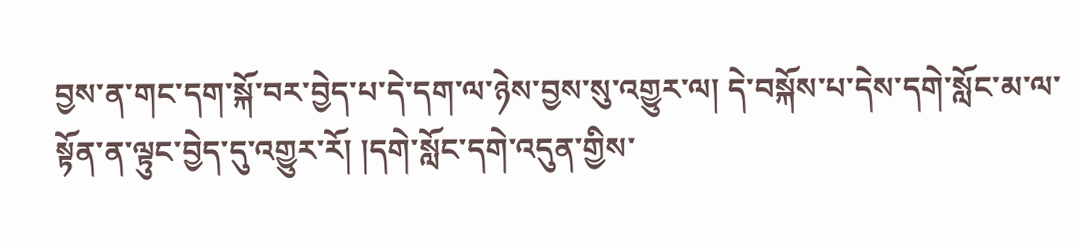བྱས་ན་གང་དག་སྐོ་བར་བྱེད་པ་དེ་དག་ལ་ཉེས་བྱས་སུ་འགྱུར་ལ། དེ་བསྐོས་པ་དེས་དགེ་སློང་མ་ལ་སྟོན་ན་ལྟུང་བྱེད་དུ་འགྱུར་རོ། །དགེ་སློང་དགེ་འདུན་གྱིས་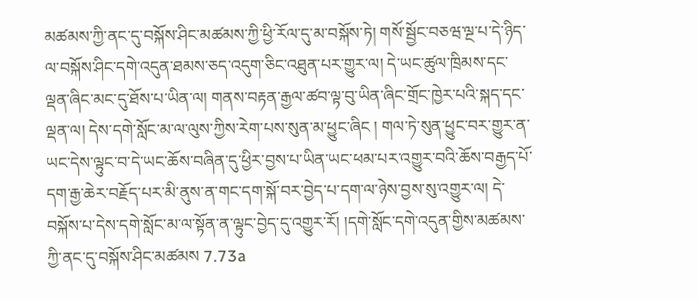མཚམས་ཀྱི་ནང་དུ་བསྐོས་ཤིང་མཚམས་ཀྱི་ཕྱི་རོལ་དུ་མ་བསྐོས་ཏེ། གསོ་སྦྱོང་བཅཝ་ལྔ་པ་དེ་ཉིད་ལ་བསྐོས་ཤིང་དགེ་འདུན་ཐམས་ཅད་འདུག་ཅིང་འཐུན་པར་གྱུར་ལ། དེ་ཡང་ཚུལ་ཁྲིམས་དང་ལྡན་ཞིང་མང་དུ་ཐོས་པ་ཡིན་ལ། གནས་བརྟན་རྒྱལ་ཚབ་ལྟ་བུ་ཡིན་ཞིང་གྲོང་ཁྱེར་པའི་སྐད་དང་ལྡན་ལ། དེས་དགེ་སློང་མ་ལ་ལུས་ཀྱིས་རེག་པས་སུན་མ་ཕྱུང་ཞིང ། གལ་ཏེ་སུན་ཕྱུང་བར་གྱུར་ན་ཡང་དེས་ལྟུང་བ་དེ་ཡང་ཆོས་བཞིན་དུ་ཕྱིར་བྱས་པ་ཡིན་ཡང་ཕམ་པར་འགྱུར་བའི་ཆོས་བརྒྱད་པོ་དག་རྒྱ་ཆེར་བརྗོད་པར་མི་ནུས་ན་གང་དག་སྐོ་བར་བྱེད་པ་དག་ལ་ཉེས་བྱས་སུ་འགྱུར་ལ། དེ་བསྐོས་པ་དེས་དགེ་སློང་མ་ལ་སྟོན་ན་ལྟུང་བྱེད་དུ་འགྱུར་རོ། །དགེ་སློང་དགེ་འདུན་གྱིས་མཚམས་ཀྱི་ནང་དུ་བསྐོས་ཤིང་མཚམས 7.73a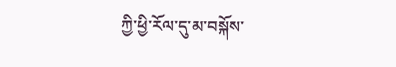ཀྱི་ཕྱི་རོལ་དུ་མ་བསྐོས་